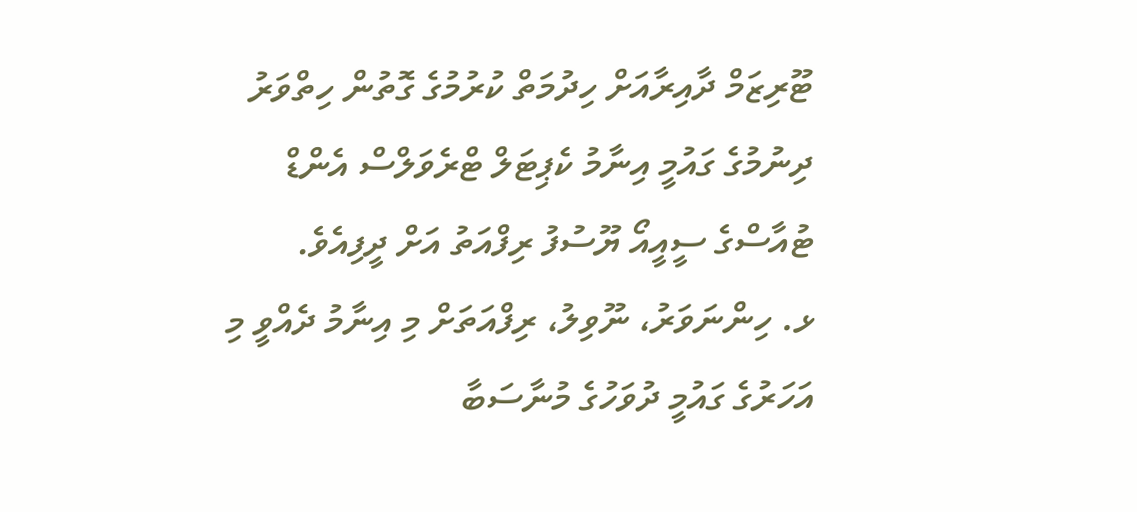ޓޫރިޒަމް ދާއިރާއަށް ހިދުމަތް ކުރުމުގެ ގޮތުން ހިތްވަރު ދިނުމުގެ ގައުމީ އިނާމު ކެޕިޓަލް ޓްރެވަލްސް އެންޑް ޓުއާސްގެ ސީއީއޯ ޔޫސުފު ރިފްއަތު އަށް ދީފިއެވެ.
ޅ. ހިންނަވަރު، ނޫވިލު، ރިފްއަތަށް މި އިނާމު ދެއްވީ މި އަހަރުގެ ގައުމީ ދުވަހުގެ މުނާސަބާ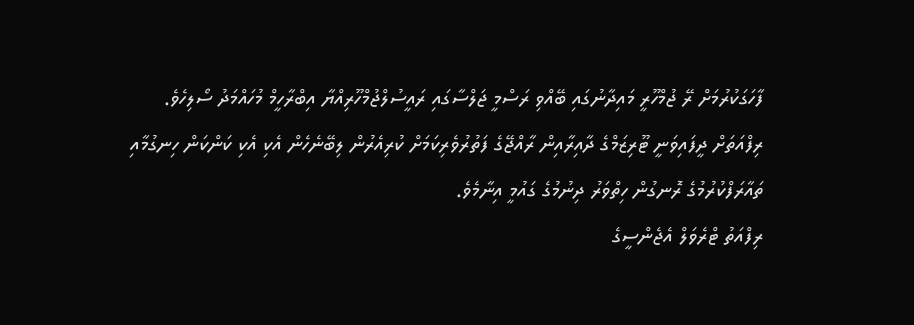ފާހަގަކުރުމަށް ރޭ ޖުމްހޫރީ މައިދާނުގައި ބޭއްވި ރަސްމީ ޖަލްސާގައި ރައީސުލްޖުމްހޫރިއްޔާ އިބްރާހީމް މުހައްމަދު ސޯލިހެވެ.
ރިފްއަތަށް ދީފައިވަނީ ޓޫރިޒަމްގެ ދާއިރާއިން ރާއްޖޭގެ ފަތުރުވެރިކަމަށް ކުރިއެރުން ލިބޭނެހެން އެކި އެކި ކަންކަން ހިނގުމާއި ތައާރަފްކުރުމުގެ ރޮނގުން ހިތްވަރު ދިނުމުގެ ގައުމީ އިނާމެވެ.
ރިފްއަތު ޓްރެވަލް އެޖެންސީގެ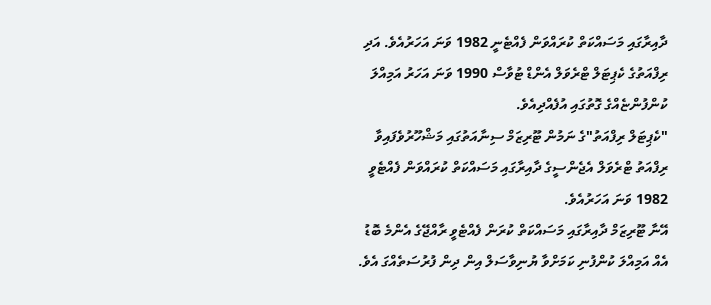ދާއިރާގައި މަސައްކަތް ކުރައްވަން ފެއްޓެނީ 1982 ވަނަ އަހަރުއެވެ. އަދި ރިފްއަތުގެ ކެޕިޓަލް ޓްރެވަލް އެންޑް ޓުވާސް 1990 ވަނަ އަހަރު އަމިއްލަ ކުންފުންޏެއްގެ ގޮތުގައި އުފެއްދިއެވެ.
"ކެޕިޓަލް ރިފްއަތު"ގެ ނަމުން ޓޫރިޒަމް ސިނާއަތުގައި މަޝްހޫރުވެފައިވާ ރިފްއަތު ޓްރެވަލް އެޖެންސީގެ ދާއިރާގައި މަސައްކަތް ކުރައްވަން ފެއްޓެވީ 1982 ވަނަ އަހަރުއެވެ.
އޭނާ ޓޫރިޒަމް ދާއިރާގައި މަސައްކަތް ކުރަން ފެއްޓެވީ ރާއްޖޭގެ އެންމެ ބޮޑު އެއް އަމިއްލަ ކުންފުނި ކަމަށްވާ ޔުނިވާސަލް އިން ދިން ފުރުސަތެއްގަ އެވެ.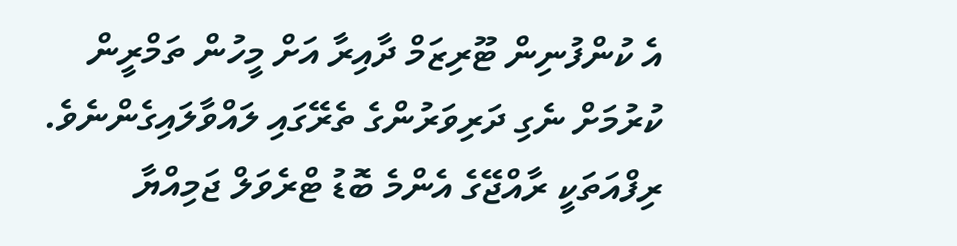އެ ކުންފުނިން ޓޫރިޒަމް ދާއިރާ އަށް މީހުން ތަމްރީން ކުރުމަށް ނެގި ދަރިވަރުންގެ ތެރޭގައި ލައްވާލައިގެންނެވެ.
ރިފްއަތަކީ ރާއްޖޭގެ އެންމެ ބޮޑު ޓްރެވަލް ޖަމިއްޔާ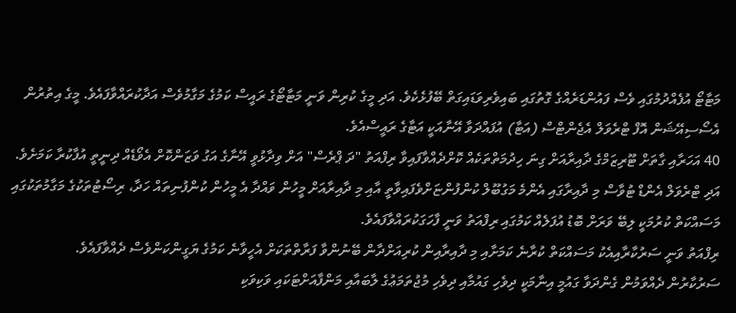މަޓާޓޯ އުފެއްދުމުގައި ވެސް ފައުންޑަރެއްގެ ގޮތުގައި ބައިވެރިވަޑައިގަތް ބޭފުޅެކެވެ. އަދި މީގެ ކުރިން ވަނީ މަޓާޓޯގެ ރައީސް ކަމުގެ މަގާމުވެސް އަދާކުރައްވާފައެވެ. މީގެ އިތުރުން އެސޯސިއޭޝަން އޮފް ޓްރެވަލް އެޖެންޓްސް (އަޓާ) އުފައްދަވާ އޭނާއަކީ އަޓާގެ ރައީސްއެވެ.
40 އަހަރާއި ގާތަށް ޓޫރިޒަމްގެ ދާއިރާއަށް ގިނަ ހިދުމަތްތަކެއް ކޮށްދެއްވާފައިވާ ރިފްއަތު "ދަ ޕްރެސް" އަށް ވިދާޅުވީ އޭނާގެ އަގު ވަޒަންކޮށް އެވޯޑެއް ދިނީތީ އުފާކުރާ ކަމަށެވެ. އަދި ޓްރެވަލް އެންޑް ޓުވާސް މި ދާއިރާގައި އެންމެ މަގުބޫލް ކުންފުންޏަށްވެފައިވާތީ އާއި މި ދާއިރާއަށް މީހުން ވައްދާ އެ މީހުން ކުންފުނިތައް ހަދާ، ރިސޯޓުތަކުގެ މަގާމުތަކުގައި މަސައްކަތް ކުރުމަކީ ލިބޭ ވަރަށް ބޮޑު އުފަލެއް ކަމުގައި ރިފްއަތު ވަނީ ފާހަގަކުރައްވާފައެވެ.
ރިފްއަތު ވަނީ ސަރުކާރާއިއެކު މަސައްކަތް ކުރާނެ ކަމަށާއި މި ދާއިރާއިން ކުރިއަށްދާން ބޭނުންވާ ފަރާތްތަކަށް އެހީވާނެ ކަމުގެ ޔަގީންކަންވެސް ދެއްވާފައެވެ.
ސަރުކާރުން ދެއްވަމުން ގެންދަވާ ގައުމީ އިނާމަކީ ދިވެހި ގައުމާއި ދިވެހި މުޖުތަމަޢުގެ ލާބައާއި މަންފާއަށްޓަކައި ވަކިވަކި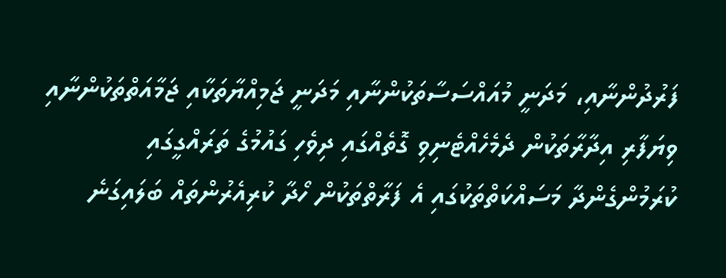ފަރުދުންނާއި، މަދަނީ މުއައްސަސާތަކުންނާއި މަދަނީ ޖަމިއްޔާތަކާއި ޖަމާއަތްތަކުންނާއި ވިޔަފާރި އިދާރާތަކުން ދެމެހެއްޓެނިވި ގޮތެއްގައި ދިވެހި ގައުމުގެ ތަރައްގީގައި ކުރަމުންގެންދާ މަސައްކަތްތަކުގައި އެ ފަރާތްތަކުން ހޯދާ ކުރިއެރުންތައް ބަލައިގަނެ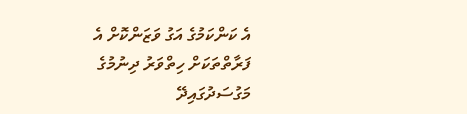އެ ކަންކަމުގެ އަގު ވަޒަންކޮށް އެ ފަރާތްތަކަށް ހިތްވަރު ދިނުމުގެ މަގުސަދުގައިދޭ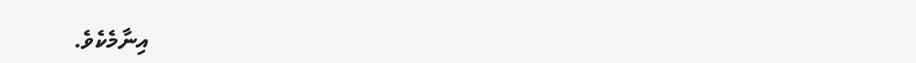އިނާމެކެވެ.